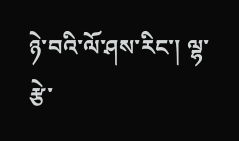ཉེ་བའི་ལོ་ཤས་རིང་། ལྷ་རྩེ་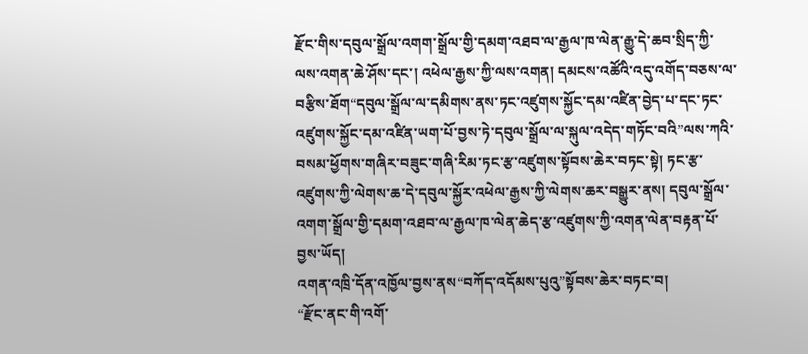རྫོང་གིས་དབུལ་སྒྲོལ་འགག་སྒྲོལ་གྱི་དམག་འཐབ་ལ་རྒྱལ་ཁ་ལེན་རྒྱུ་དེ་ཆབ་སྲིད་ཀྱི་ལས་འགན་ཆེ་ཤོས་དང་། འཕེལ་རྒྱས་ཀྱི་ལས་འགན། དམངས་འཚོའི་འདུ་འགོད་བཅས་ལ་བརྩིས་ཐོག“དབུལ་སྒྲོལ་ལ་དམིགས་ནས་ཏང་འཛུགས་སྐྱོང་དམ་འཛིན་བྱེད་པ་དང་ཏང་འཛུགས་སྐྱོང་དམ་འཛིན་ཡག་པོ་བྱས་ཏེ་དབུལ་སྒྲོལ་ལ་སྐུལ་འདེད་གཏོང་བའི”ལས་ཀའི་བསམ་ཕྱོགས་གཞིར་བཟུང་གཞི་རིམ་ཏང་རྩ་འཛུགས་སྟོབས་ཆེར་བཏང་སྟེ། ཏང་རྩ་འཛུགས་ཀྱི་ལེགས་ཆ་དེ་དབུལ་སྐྱོར་འཕེལ་རྒྱས་ཀྱི་ལེགས་ཆར་བསྒྱུར་ནས། དབུལ་སྒྲོལ་འགག་སྒྲོལ་གྱི་དམག་འཐབ་ལ་རྒྱལ་ཁ་ལེན་ཆེད་རྩ་འཛུགས་ཀྱི་འགན་ལེན་བརྟན་པོ་བྱས་ཡོད།
འགན་འཁྲི་དོན་འཁྱོལ་བྱས་ནས“བཀོད་འདོམས་པུའུ”སྟོབས་ཆེར་བཏང་བ།
“རྫོང་ནང་གི་འགོ་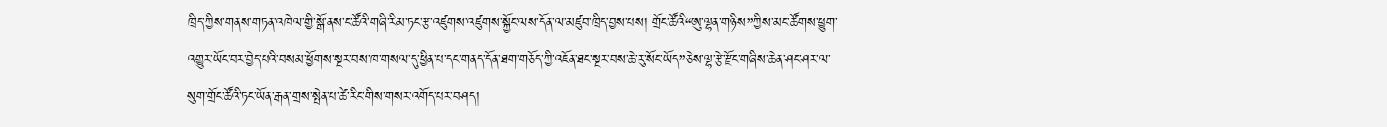ཁྲིད་ཀྱིས་གནས་གཏན་འཁེལ་གྱི་སྒོ་ནས་ང་ཚོའི་གཞི་རིམ་ཏང་རྩ་འཛུགས་འཛུགས་སྐྱོང་ལས་དོན་ལ་མཛུབ་ཁྲིད་བྱས་པས། གྲོང་ཚོའི“ཨུ་ལྷན་གཉིས”ཀྱིས་མང་ཚོགས་ཕྱུག་འགྱུར་ཡོང་བར་བྱེད་པའི་བསམ་ཕྱོགས་སྔར་བས་ཁ་གསལ་དུ་ཕྱིན་པ་དང་གནད་དོན་ཐག་གཅོད་ཀྱི་འཇོན་ཐང་སྔར་བས་ཆེ་རུ་སོང་ཡོད”ཅེས་ལྷ་རྩེ་རྫོང་གཞིས་ཆེན་ཤང་ཤར་ལ་སུག་གྲོང་ཚོའི་ཏང་ཡོན་རྒན་གྲས་སྤེན་པ་ཚེ་རིང་གིས་གསར་འགོད་པར་བཤད།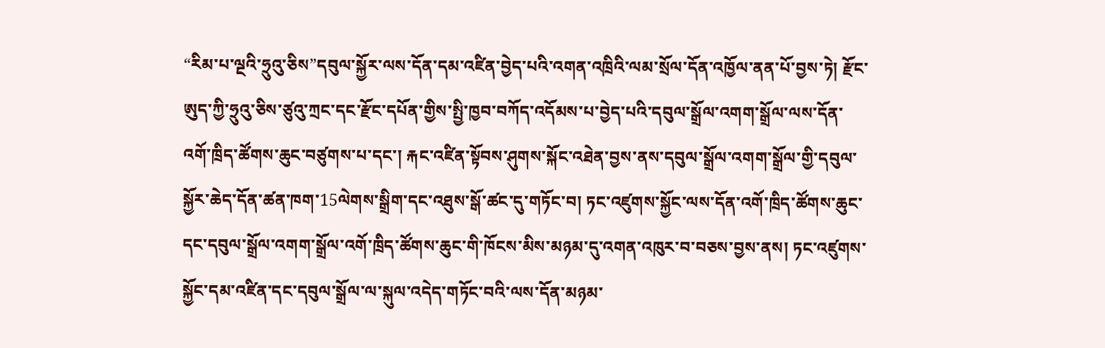“རིམ་པ་ལྔའི་ཧྲུའུ་ཅིས”དབུལ་སྐྱོར་ལས་དོན་དམ་འཛིན་བྱེད་པའི་འགན་འཁྲིའི་ལམ་སྲོལ་དོན་འཁྱོལ་ནན་པོ་བྱས་ཏེ། རྫོང་ཨུད་ཀྱི་ཧྲུའུ་ཅིས་ཙུའུ་ཀྲང་དང་རྫོང་དཔོན་གྱིས་སྤྱི་ཁྱབ་བཀོད་འདོམས་པ་བྱེད་པའི་དབུལ་སྒྲོལ་འགག་སྒྲོལ་ལས་དོན་འགོ་ཁྲིད་ཚོགས་ཆུང་བཙུགས་པ་དང་། རྐང་འཛིན་སྟོབས་ཤུགས་སྐོང་འཐེན་བྱས་ནས་དབུལ་སྒྲོལ་འགག་སྒྲོལ་གྱི་དབུལ་སྐྱོར་ཆེད་དོན་ཚན་ཁག་15ལེགས་སྒྲིག་དང་འཐུས་སྒོ་ཚང་དུ་གཏོང་བ། ཏང་འཛུགས་སྐྱོང་ལས་དོན་འགོ་ཁྲིད་ཚོགས་ཆུང་དང་དབུལ་སྒྲོལ་འགག་སྒྲོལ་འགོ་ཁྲིད་ཚོགས་ཆུང་གི་ཁོངས་མིས་མཉམ་དུ་འགན་འཁུར་བ་བཅས་བྱས་ནས། ཏང་འཛུགས་སྐྱོང་དམ་འཛིན་དང་དབུལ་སྒྲོལ་ལ་སྐུལ་འདེད་གཏོང་བའི་ལས་དོན་མཉམ་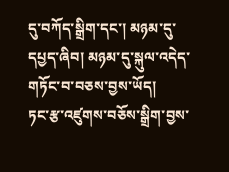དུ་བཀོད་སྒྲིག་དང་། མཉམ་དུ་དཔྱད་ཞིབ། མཉམ་དུ་སྐུལ་འདེད་གཏོང་བ་བཅས་བྱས་ཡོད།
ཏང་རྩ་འཛུགས་བཅོས་སྒྲིག་བྱས་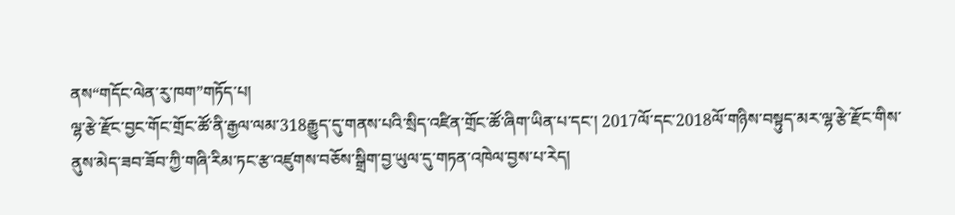ནས“གདོང་ལེན་རུ་ཁག”གཏོད་པ།
ལྷ་རྩེ་རྫོང་བྱང་གོང་གྲོང་ཚོ་ནི་རྒྱལ་ལམ་318རྒྱུད་དུ་གནས་པའི་སྲིད་འཛིན་གྲོང་ཚོ་ཞིག་ཡིན་པ་དང་། 2017ལོ་དང་2018ལོ་གཉིས་བསྟུད་མར་ལྷ་རྩེ་རྫོང་གིས་ནུས་མེད་ཟབ་ཟོབ་ཀྱི་གཞི་རིམ་ཏང་རྩ་འཛུགས་བཅོས་སྒྲིག་བྱ་ཡུལ་དུ་གཏན་འཁེལ་བྱས་པ་རེད།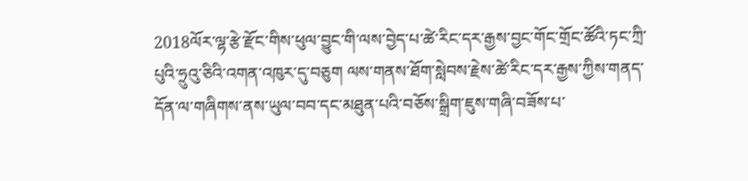2018ལོར་ལྷ་རྩེ་རྫོང་གིས་ཕུལ་བྱུང་གི་ལས་བྱེད་པ་ཚེ་རིང་དར་རྒྱས་བྱང་གོང་གྲོང་ཚོའི་ཏང་ཀྲི་པུའི་ཧྲུའུ་ཅིའི་འགན་འཁུར་དུ་བཅུག ལས་གནས་ཐོག་སླེབས་རྗེས་ཚེ་རིང་དར་རྒྱས་ཀྱིས་གནད་དོན་ལ་གཞིགས་ནས་ཡུལ་བབ་དང་མཐུན་པའི་བཅོས་སྒྲིག་ཇུས་གཞི་བཟོས་པ་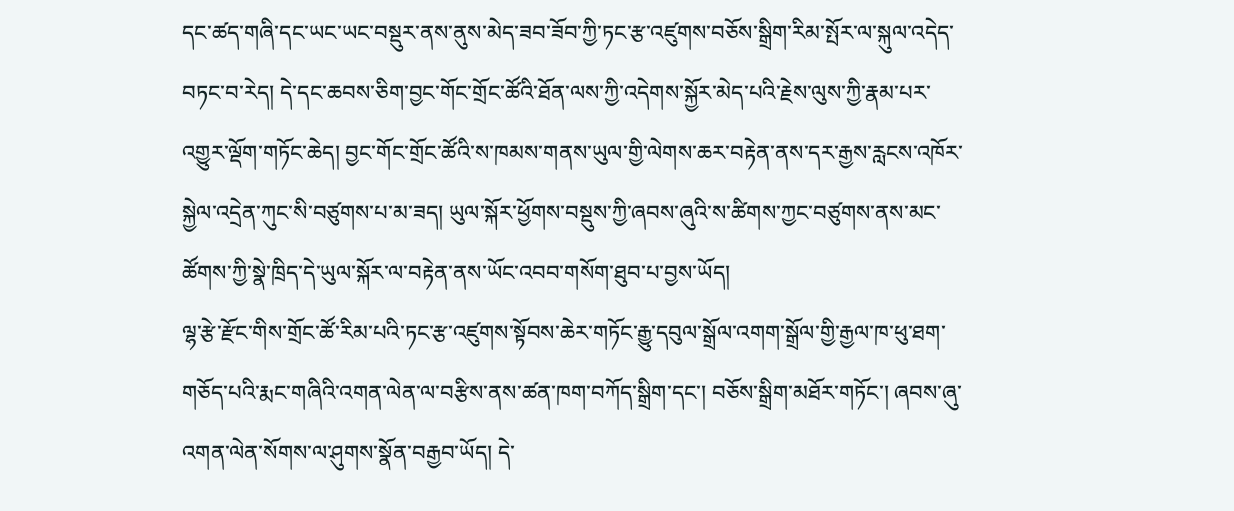དང་ཚད་གཞི་དང་ཡང་ཡང་བསྡུར་ནས་ནུས་མེད་ཟབ་ཟོབ་ཀྱི་ཏང་རྩ་འཛུགས་བཅོས་སྒྲིག་རིམ་སྤོར་ལ་སྐུལ་འདེད་བཏང་བ་རེད། དེ་དང་ཆབས་ཅིག་བྱང་གོང་གྲོང་ཚོའི་ཐོན་ལས་ཀྱི་འདེགས་སྐྱོར་མེད་པའི་རྗེས་ལུས་ཀྱི་རྣམ་པར་འགྱུར་ལྡོག་གཏོང་ཆེད། བྱང་གོང་གྲོང་ཚོའི་ས་ཁམས་གནས་ཡུལ་གྱི་ལེགས་ཆར་བརྟེན་ནས་དར་རྒྱས་རླངས་འཁོར་སྐྱེལ་འདྲེན་ཀུང་སི་བཙུགས་པ་མ་ཟད། ཡུལ་སྐོར་ཕྱོགས་བསྡུས་ཀྱི་ཞབས་ཞུའི་ས་ཚིགས་ཀྱང་བཙུགས་ནས་མང་ཚོགས་ཀྱི་སྣེ་ཁྲིད་དེ་ཡུལ་སྐོར་ལ་བརྟེན་ནས་ཡོང་འབབ་གསོག་ཐུབ་པ་བྱས་ཡོད།
ལྷ་རྩེ་རྫོང་གིས་གྲོང་ཚོ་རིམ་པའི་ཏང་རྩ་འཛུགས་སྟོབས་ཆེར་གཏོང་རྒྱུ་དབུལ་སྒྲོལ་འགག་སྒྲོལ་གྱི་རྒྱལ་ཁ་ཕུ་ཐག་གཅོད་པའི་རྨང་གཞིའི་འགན་ལེན་ལ་བརྩིས་ནས་ཚན་ཁག་བཀོད་སྒྲིག་དང་། བཅོས་སྒྲིག་མཐོར་གཏོང་། ཞབས་ཞུ་འགན་ལེན་སོགས་ལ་ཤུགས་སྣོན་བརྒྱབ་ཡོད། དེ་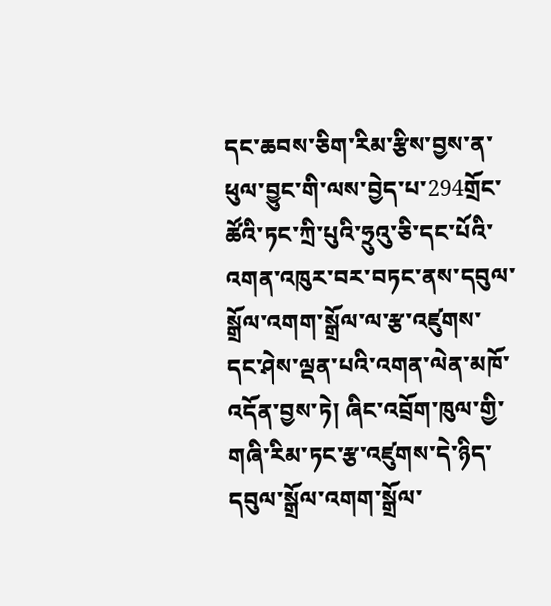དང་ཆབས་ཅིག་རིམ་རྩིས་བྱས་ན་ཕུལ་བྱུང་གི་ལས་བྱེད་པ་294གྲོང་ཚོའི་ཏང་ཀྲི་པུའི་ཧྲུའུ་ཅི་དང་པོའི་འགན་འཁུར་བར་བཏང་ནས་དབུལ་སྒྲོལ་འགག་སྒྲོལ་ལ་རྩ་འཛུགས་དང་ཤེས་ལྡན་པའི་འགན་ལེན་མཁོ་འདོན་བྱས་ཏེ། ཞིང་འབྲོག་ཁུལ་གྱི་གཞི་རིམ་ཏང་རྩ་འཛུགས་དེ་ཉིད་དབུལ་སྒྲོལ་འགག་སྒྲོལ་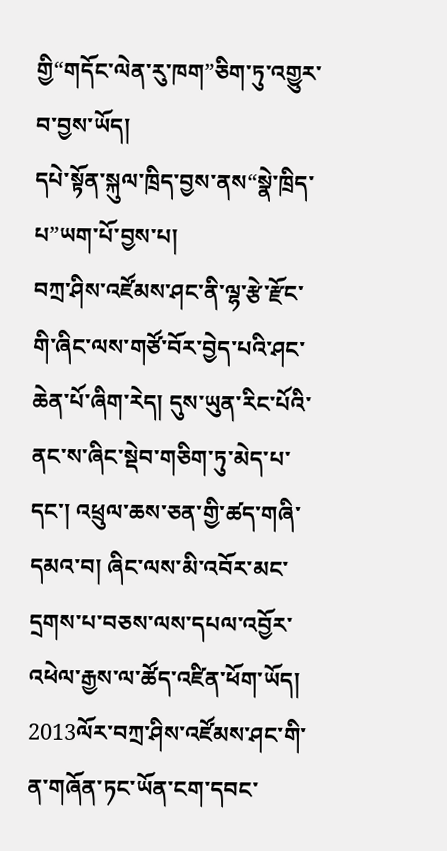གྱི“གདོང་ལེན་རུ་ཁག”ཅིག་ཏུ་འགྱུར་བ་བྱས་ཡོད།
དཔེ་སྟོན་སྐུལ་ཁྲིད་བྱས་ནས“སྣེ་ཁྲིད་པ”ཡག་པོ་བྱས་པ།
བཀྲ་ཤིས་འཛོམས་ཤང་ནི་ལྷ་རྩེ་རྫོང་གི་ཞིང་ལས་གཙོ་བོར་བྱེད་པའི་ཤང་ཆེན་པོ་ཞིག་རེད། དུས་ཡུན་རིང་པོའི་ནང་ས་ཞིང་སྡེབ་གཅིག་ཏུ་མེད་པ་དང་། འཕྲུལ་ཆས་ཅན་གྱི་ཚད་གཞི་དམའ་བ། ཞིང་ལས་མི་འབོར་མང་དྲགས་པ་བཅས་ལས་དཔལ་འབྱོར་འཕེལ་རྒྱས་ལ་ཚོད་འཛིན་ཕོག་ཡོད། 2013ལོར་བཀྲ་ཤིས་འཛོམས་ཤང་གི་ན་གཞོན་ཏང་ཡོན་ངག་དབང་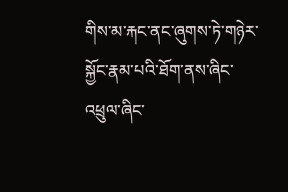གིས་མ་རྐང་ནང་ཞུགས་ཏེ་གཉེར་སྐྱོང་རྣམ་པའི་ཐོག་ནས་ཞིང་འཕྲུལ་ཞིང་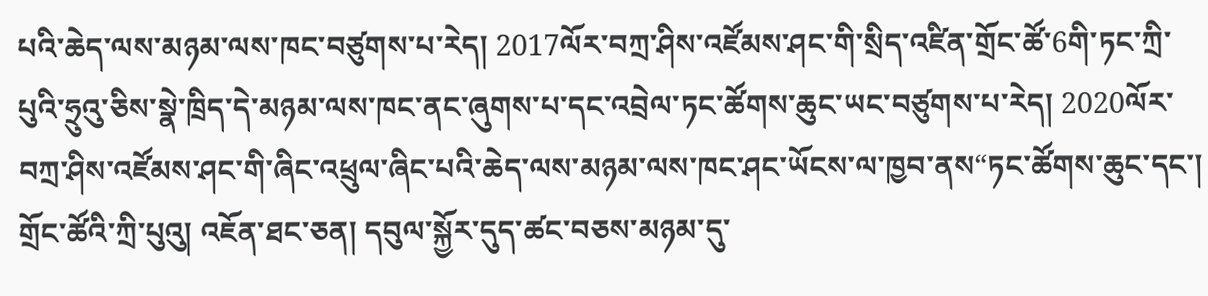པའི་ཆེད་ལས་མཉམ་ལས་ཁང་བཙུགས་པ་རེད། 2017ལོར་བཀྲ་ཤིས་འཛོམས་ཤང་གི་སྲིད་འཛིན་གྲོང་ཚོ་6གི་ཏང་ཀྲི་པུའི་ཧྲུའུ་ཅིས་སྣེ་ཁྲིད་དེ་མཉམ་ལས་ཁང་ནང་ཞུགས་པ་དང་འབྲེལ་ཏང་ཚོགས་ཆུང་ཡང་བཙུགས་པ་རེད། 2020ལོར་བཀྲ་ཤིས་འཛོམས་ཤང་གི་ཞིང་འཕྲུལ་ཞིང་པའི་ཆེད་ལས་མཉམ་ལས་ཁང་ཤང་ཡོངས་ལ་ཁྱབ་ནས“ཏང་ཚོགས་ཆུང་དང་། གྲོང་ཚོའི་ཀྲི་པུའུ། འཇོན་ཐང་ཅན། དབུལ་སྐྱོར་དུད་ཚང་བཅས་མཉམ་དུ་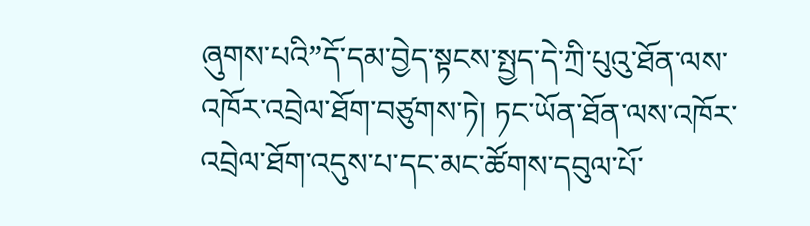ཞུགས་པའི”དོ་དམ་བྱེད་སྟངས་སྤྱད་དེ་ཀྲི་པུའུ་ཐོན་ལས་འཁོར་འབྲེལ་ཐོག་བཙུགས་ཏེ། ཏང་ཡོན་ཐོན་ལས་འཁོར་འབྲེལ་ཐོག་འདུས་པ་དང་མང་ཚོགས་དབུལ་པོ་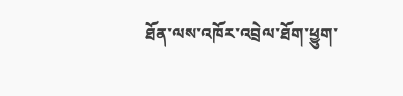ཐོན་ལས་འཁོར་འབྲེལ་ཐོག་ཕྱུག་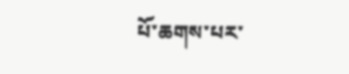པོ་ཆགས་པར་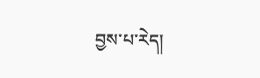བྱས་པ་རེད།